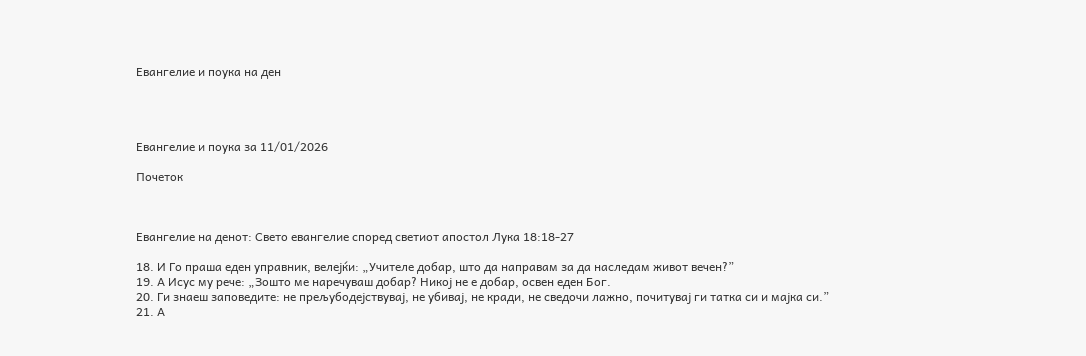Евангелие и поука на ден




Евангелие и поука за 11/01/2026

Почеток



Евангелие на денот: Свето евангелие според светиот апостол Лука 18:18-27

18. И Го праша еден управник, велејќи: „Учителе добар, што да направам за да наследам живот вечен?”
19. А Исус му рече: „Зошто ме наречуваш добар? Никој не е добар, освен еден Бог.
20. Ги знаеш заповедите: не прељубодејствувај, не убивај, не кради, не сведочи лажно, почитувај ги татка си и мајка си.”
21. А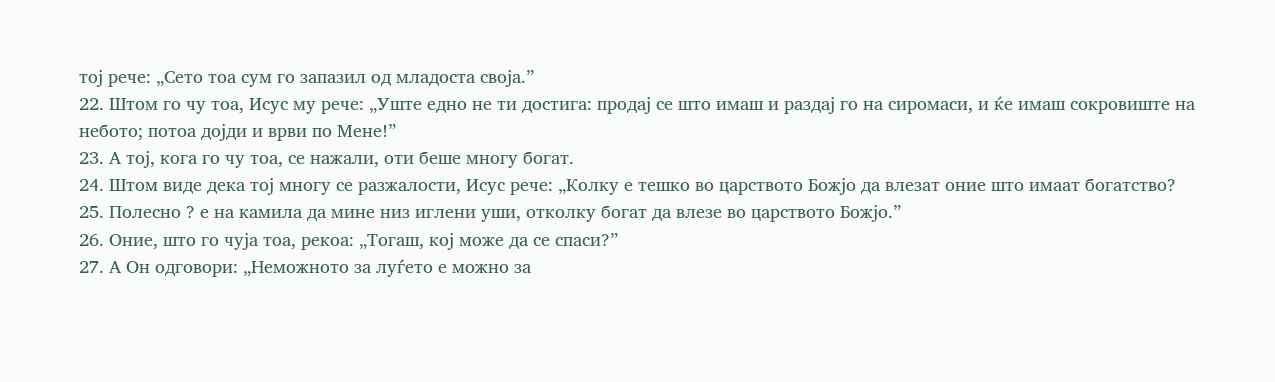тој рече: „Сето тоа сум го запазил од младоста своја.”
22. Штом го чу тоа, Исус му рече: „Уште едно не ти достига: продај сe што имаш и раздај го на сиромаси, и ќе имаш сокровиште на небото; потоа дојди и врви по Мене!”
23. А тој, кога го чу тоа, се нажали, оти беше многу богат.
24. Штом виде дека тој многу се разжалости, Исус рече: „Колку е тешко во царството Божјо да влезат оние што имаат богатство?
25. Полесно ? е на камила да мине низ иглени уши, отколку богат да влезе во царството Божјо.”
26. Оние, што го чуја тоа, рекоа: „Тогаш, кој може да се спаси?”
27. А Он одговори: „Неможното за луѓето е можно за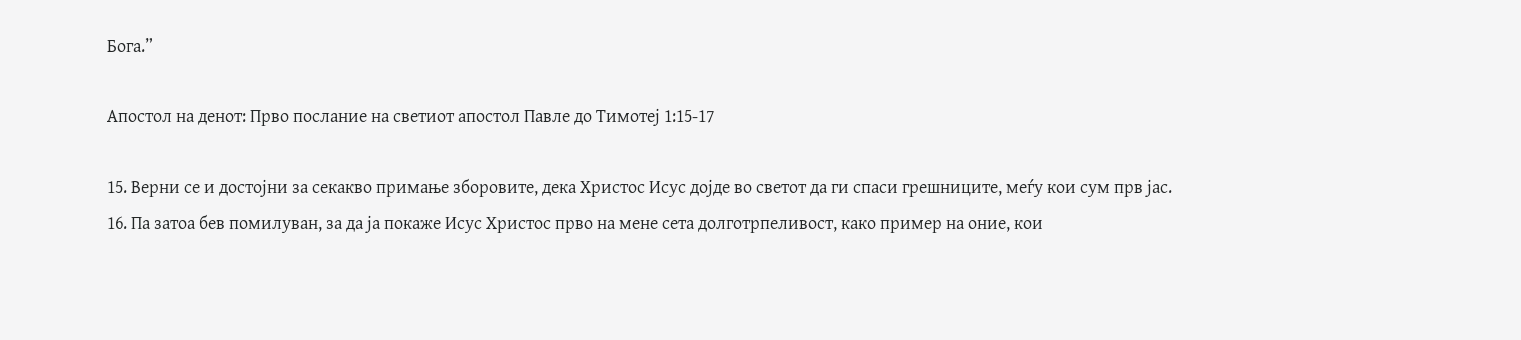Бога.”

Апостол на денот: Прво послание на светиот апостол Павле до Тимотеј 1:15-17

15. Верни се и достојни за секакво примање зборовите, дека Христос Исус дојде во светот да ги спаси грешниците, меѓу кои сум прв јас.
16. Па затоа бев помилуван, за да ја покаже Исус Христос прво на мене сета долготрпеливост, како пример на оние, кои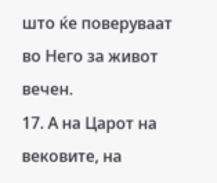што ќе поверуваат во Него за живот вечен.
17. А на Царот на вековите, на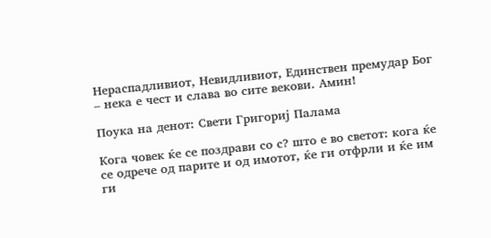Нераспадливиот, Невидливиот, Единствен премудар Бог – нека е чест и слава во сите векови. Амин!

Поука на денот: Свети Григориј Палама

Кога човек ќе се поздрави со с? што е во светот: кога ќе се одрече од парите и од имотот, ќе ги отфрли и ќе им ги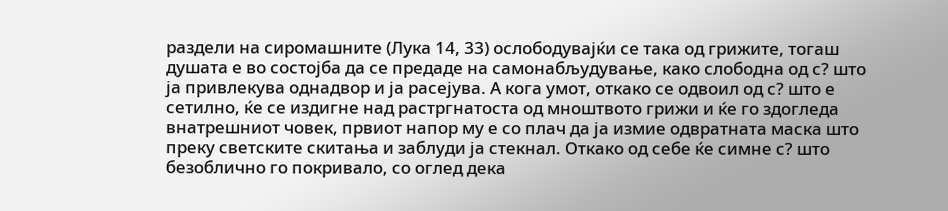раздели на сиромашните (Лука 14, 33) ослободувајќи се така од грижите, тогаш душата е во состојба да се предаде на самонабљудување, како слободна од с? што ја привлекува однадвор и ја расејува. А кога умот, откако се одвоил од с? што е сетилно, ќе се издигне над растргнатоста од мноштвото грижи и ќе го здогледа внатрешниот човек, првиот напор му е со плач да ја измие одвратната маска што преку светските скитања и заблуди ја стекнал. Откако од себе ќе симне с? што безоблично го покривало, со оглед дека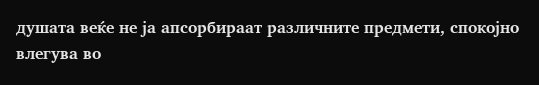душата веќе не ја апсорбираат различните предмети, спокојно влегува во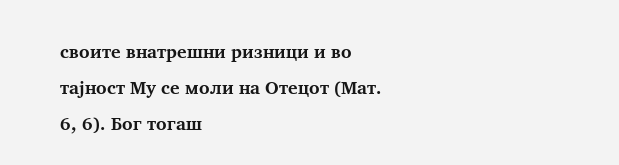своите внатрешни ризници и во тајност Му се моли на Отецот (Мат. 6, 6). Бог тогаш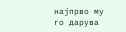најпрво му го дарува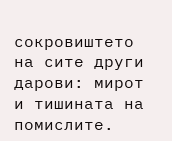сокровиштето на сите други дарови: мирот и тишината на помислите.